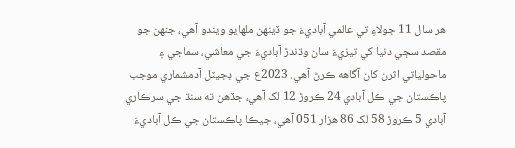هر سال 11 جولاءِ تي عالمي آباديءَ جو ڏينهن ملهايو ويندو آهي، جنهن جو مقصد سڄي دنيا کي تيزيءَ سان وڌندڙ آباديءَ جي معاشي، سماجي ۽ ماحولياتي اثرن کان آگاهه ڪرڻ آهي. 2023ع جي ڊجيٽل آدمشماري موجب پاڪستان جي ڪل آبادي 24 ڪروڙ 12 لک آهي، جڏهن ته سنڌ جي سرڪاري آبادي 5 ڪروڙ 58 لک 86 هزار 051 آهي، جيڪا پاڪستان جي ڪل آباديءَ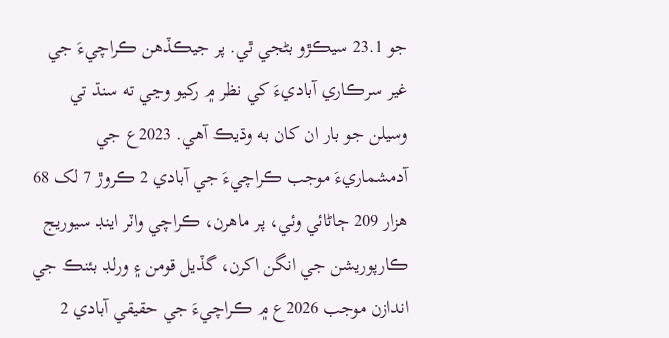جو 23.1 سيڪڙو بڻجي ٿي. پر جيڪڏهن ڪراچيءَ جي غير سرڪاري آباديءَ کي نظر ۾ رکيو وڃي ته سنڌ تي وسيلن جو بار ان کان به وڌيڪ آهي. 2023ع جي آدمشماريءَ موجب ڪراچيءَ جي آبادي 2 ڪروڙ 7 لک 68 هزار 209 ڄاڻائي وئي، پر ماهرن، ڪراچي واٽر اينڊ سيوريج ڪارپوريشن جي انگن اکرن، گڏيل قومن ۽ ورلڊ بئنڪ جي اندازن موجب 2026ع ۾ ڪراچيءَ جي حقيقي آبادي 2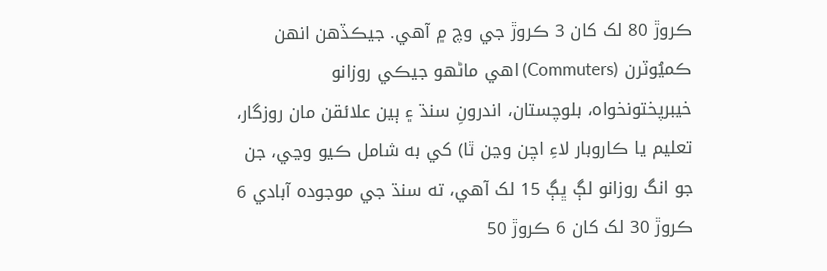ڪروڙ 80 لک کان 3 ڪروڙ جي وچ ۾ آهي. جيڪڏهن انهن ڪميُوٽرن (Commuters) اهي ماڻهو جيڪي روزانو خيبرپختونخواه، بلوچستان، اندرونِ سنڌ ۽ ٻين علائقن مان روزگار، تعليم يا ڪاروبار لاءِ اچن وڃن ٿا) کي به شامل ڪيو وڃي، جن جو انگ روزانو لڳ ڀڳ 15 لک آهي، ته سنڌ جي موجوده آبادي 6 ڪروڙ 30 لک کان 6 ڪروڙ 50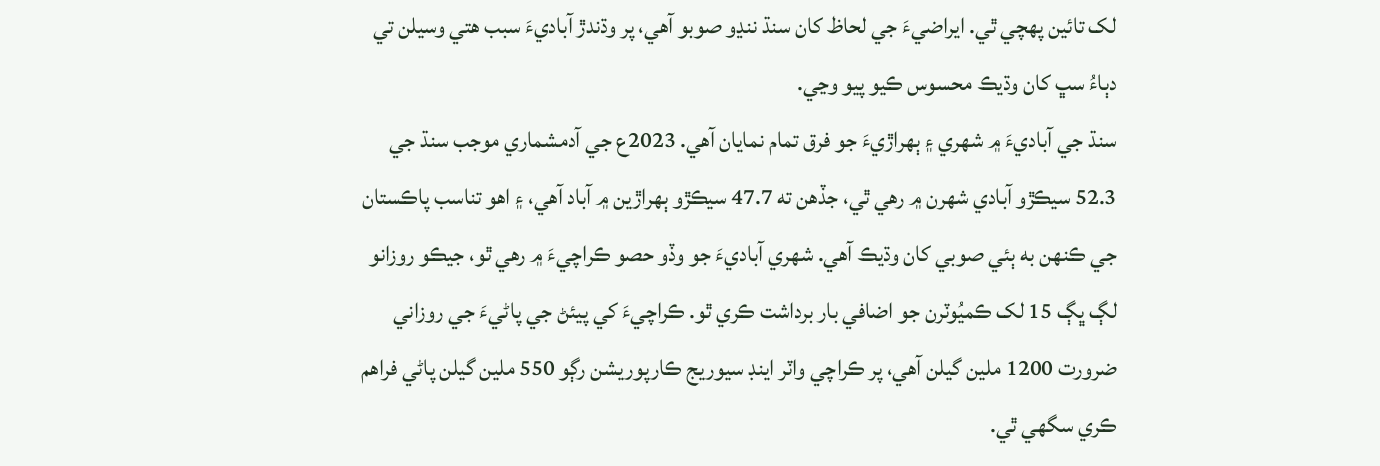لک تائين پهچي ٿي. ايراضيءَ جي لحاظ کان سنڌ ننڍو صوبو آهي، پر وڌندڙ آباديءَ سبب هتي وسيلن تي دٻاءُ سڀ کان وڌيڪ محسوس ڪيو پيو وڃي.
سنڌ جي آباديءَ ۾ شهري ۽ ٻهراڙيءَ جو فرق تمام نمايان آهي. 2023ع جي آدمشماري موجب سنڌ جي 52.3 سيڪڙو آبادي شهرن ۾ رهي ٿي، جڏهن ته 47.7 سيڪڙو ٻهراڙين ۾ آباد آهي، ۽ اهو تناسب پاڪستان جي ڪنهن به ٻئي صوبي کان وڌيڪ آهي. شهري آباديءَ جو وڏو حصو ڪراچيءَ ۾ رهي ٿو، جيڪو روزانو لڳ ڀڳ 15 لک ڪميُوٽرن جو اضافي بار برداشت ڪري ٿو. ڪراچيءَ کي پيئڻ جي پاڻيءَ جي روزاني ضرورت 1200 ملين گيلن آهي، پر ڪراچي واٽر اينڊ سيوريج ڪارپوريشن رڳو 550 ملين گيلن پاڻي فراهم ڪري سگهي ٿي.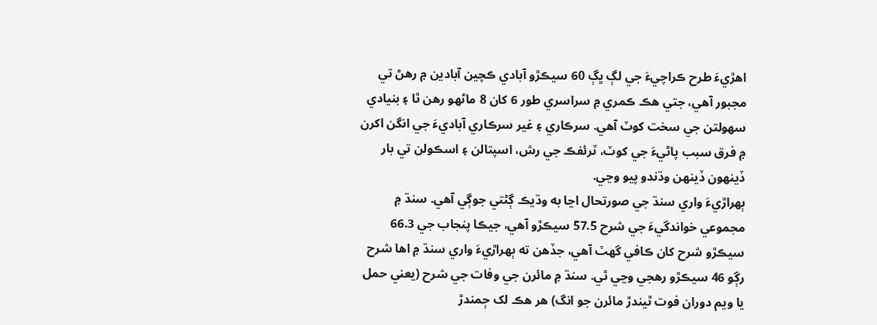اهڙيءَ طرح ڪراچيءَ جي لڳ ڀڳ 60 سيڪڙو آبادي ڪچين آبادين ۾ رهڻ تي مجبور آهي، جتي هڪ ڪمري ۾ سراسري طور 6 کان 8 ماڻهو رهن ٿا ۽ بنيادي سهولتن جي سخت کوٽ آهي. سرڪاري ۽ غير سرڪاري آباديءَ جي انگن اکرن ۾ فرق سبب پاڻيءَ جي کوٽ، ٽرئفڪ جي رش، اسپتالن ۽ اسڪولن تي بار ڏينهون ڏينهن وڌندو پيو وڃي.
ٻهراڙيءَ واري سنڌ جي صورتحال اڃا به وڌيڪ ڳڻتي جوڳي آهي. سنڌ ۾ مجموعي خواندگيءَ جي شرح 57.5 سيڪڙو آهي، جيڪا پنجاب جي 66.3 سيڪڙو شرح کان ڪافي گهٽ آهي، جڏهن ته ٻهراڙيءَ واري سنڌ ۾ اها شرح رڳو 46 سيڪڙو رهجي وڃي ٿي. سنڌ ۾ مائرن جي وفات جي شرح (يعني حمل يا ويم دوران فوت ٿيندڙ مائرن جو انگ) هر هڪ لک ڄمندڙ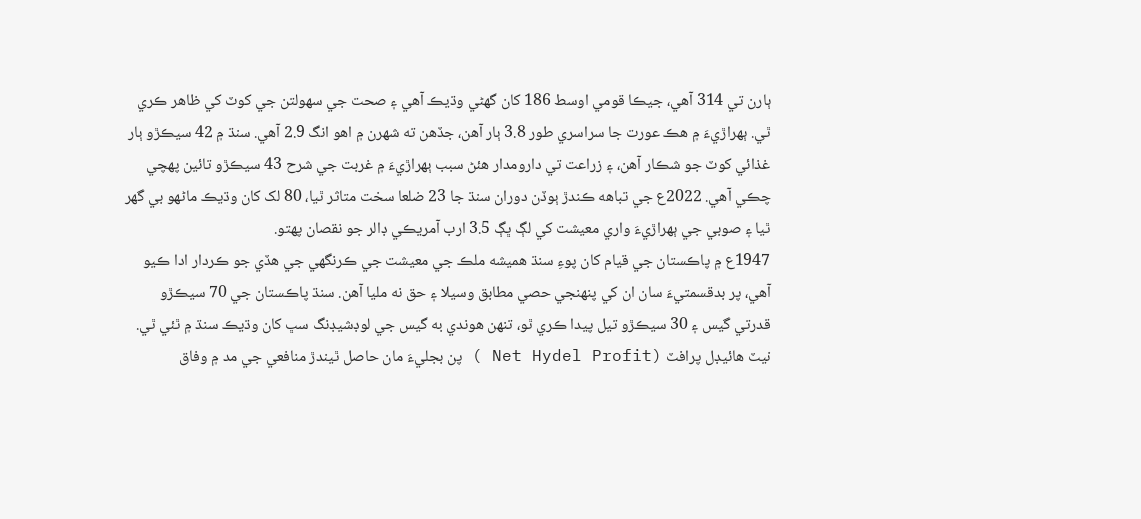ٻارن تي 314 آهي، جيڪا قومي اوسط 186 کان گهڻي وڌيڪ آهي ۽ صحت جي سهولتن جي کوٽ کي ظاهر ڪري ٿي. ٻهراڙيءَ ۾ هڪ عورت جا سراسري طور 3.8 ٻار آهن، جڏهن ته شهرن ۾ اهو انگ 2.9 آهي. سنڌ ۾ 42 سيڪڙو ٻار غذائي کوٽ جو شڪار آهن، ۽ زراعت تي دارومدار هئڻ سبب ٻهراڙيءَ ۾ غربت جي شرح 43 سيڪڙو تائين پهچي چڪي آهي. 2022ع جي تباهه ڪندڙ ٻوڏن دوران سنڌ جا 23 ضلعا سخت متاثر ٿيا، 80 لک کان وڌيڪ ماڻهو بي گهر ٿيا ۽ صوبي جي ٻهراڙيءَ واري معيشت کي لڳ ڀڳ 3.5 ارب آمريڪي ڊالر جو نقصان پهتو.
1947ع ۾ پاڪستان جي قيام کان پوءِ سنڌ هميشه ملڪ جي معيشت جي ڪرنگهي جي هڏي جو ڪردار ادا ڪيو آهي، پر بدقسمتيءَ سان ان کي پنهنجي حصي مطابق وسيلا ۽ حق نه مليا آهن. سنڌ پاڪستان جي 70 سيڪڙو قدرتي گيس ۽ 30 سيڪڙو تيل پيدا ڪري ٿو، تنهن هوندي به گيس جي لوڊشيڊنگ سڀ کان وڌيڪ سنڌ ۾ ٿئي ٿي. نيٽ هائيڊل پرافٽ (Net Hydel Profit ) پن بجليءَ مان حاصل ٿيندڙ منافعي جي مد ۾ وفاق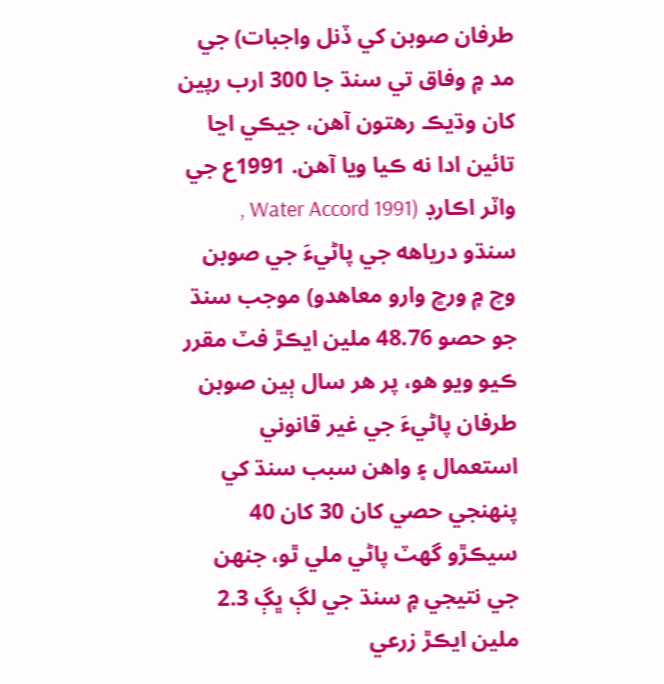طرفان صوبن کي ڏنل واجبات) جي مد ۾ وفاق تي سنڌ جا 300 ارب رپين کان وڌيڪ رهتون آهن، جيڪي اڃا تائين ادا نه ڪيا ويا آهن. 1991ع جي واٽر اڪارڊ (Water Accord 1991 , سنڌو درياهه جي پاڻيءَ جي صوبن وچ ۾ ورڇ وارو معاهدو) موجب سنڌ جو حصو 48.76 ملين ايڪڙ فٽ مقرر ڪيو ويو هو، پر هر سال ٻين صوبن طرفان پاڻيءَ جي غير قانوني استعمال ۽ واهن سبب سنڌ کي پنهنجي حصي کان 30 کان 40 سيڪڙو گهٽ پاڻي ملي ٿو، جنهن جي نتيجي ۾ سنڌ جي لڳ ڀڳ 2.3 ملين ايڪڙ زرعي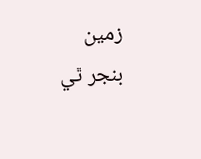زمين بنجر ٿي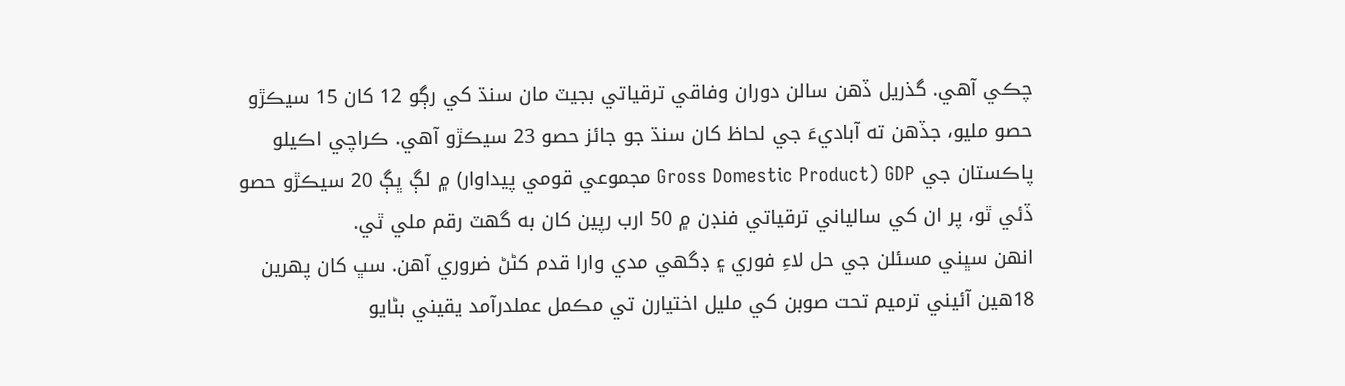چڪي آهي. گذريل ڏهن سالن دوران وفاقي ترقياتي بجيٽ مان سنڌ کي رڳو 12 کان 15 سيڪڙو حصو مليو، جڏهن ته آباديءَ جي لحاظ کان سنڌ جو جائز حصو 23 سيڪڙو آهي. ڪراچي اڪيلو پاڪستان جي GDP (Gross Domestic Product مجموعي قومي پيداوار) ۾ لڳ ڀڳ 20 سيڪڙو حصو ڏئي ٿو، پر ان کي سالياني ترقياتي فنڊن ۾ 50 ارب رپين کان به گهٽ رقم ملي ٿي.
انهن سڀني مسئلن جي حل لاءِ فوري ۽ ڊگهي مدي وارا قدم کڻڻ ضروري آهن. سڀ کان پهرين 18هين آئيني ترميم تحت صوبن کي مليل اختيارن تي مڪمل عملدرآمد يقيني بڻايو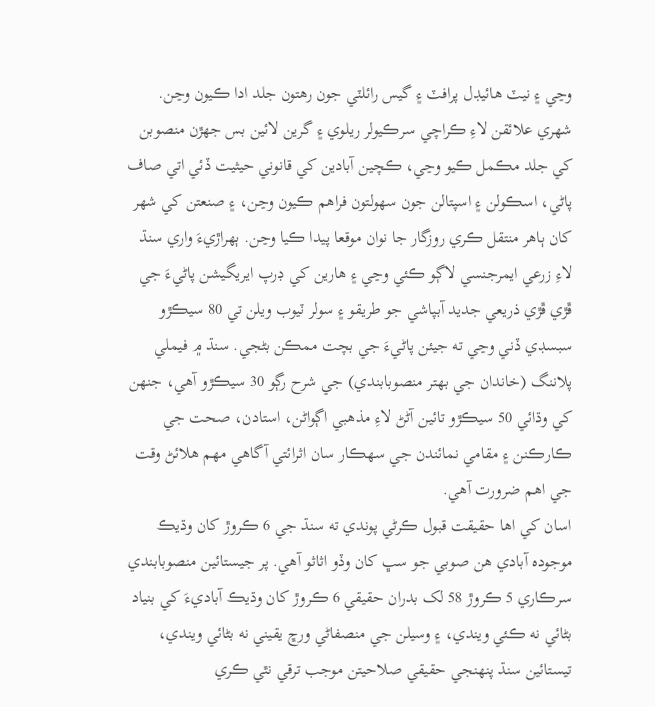وڃي ۽ نيٽ هائيڊل پرافٽ ۽ گيس رائلٽي جون رهتون جلد ادا ڪيون وڃن. شهري علائقن لاءِ ڪراچي سرڪيولر ريلوي ۽ گرين لائين بس جهڙن منصوبن کي جلد مڪمل ڪيو وڃي، ڪچين آبادين کي قانوني حيثيت ڏئي اتي صاف پاڻي، اسڪولن ۽ اسپتالن جون سهولتون فراهم ڪيون وڃن، ۽ صنعتن کي شهر کان ٻاهر منتقل ڪري روزگار جا نوان موقعا پيدا ڪيا وڃن. ٻهراڙيءَ واري سنڌ لاءِ زرعي ايمرجنسي لاڳو ڪئي وڃي ۽ هارين کي ڊرپ ايريگيشن پاڻيءَ جي ڦڙي ڦڙي ذريعي جديد آبپاشي جو طريقو ۽ سولر ٽيوب ويلن تي 80 سيڪڙو سبسڊي ڏني وڃي ته جيئن پاڻيءَ جي بچت ممڪن بڻجي. سنڌ ۾ فيملي پلاننگ (خاندان جي بهتر منصوبابندي) جي شرح رڳو 30 سيڪڙو آهي، جنهن کي وڌائي 50 سيڪڙو تائين آڻڻ لاءِ مذهبي اڳواڻن، استادن، صحت جي ڪارڪنن ۽ مقامي نمائندن جي سهڪار سان اثرائتي آگاهي مهم هلائڻ وقت جي اهم ضرورت آهي.
اسان کي اها حقيقت قبول ڪرڻي پوندي ته سنڌ جي 6 ڪروڙ کان وڌيڪ موجوده آبادي هن صوبي جو سڀ کان وڏو اثاثو آهي. پر جيستائين منصوبابندي سرڪاري 5 ڪروڙ 58 لک بدران حقيقي 6 ڪروڙ کان وڌيڪ آباديءَ کي بنياد بڻائي نه ڪئي ويندي، ۽ وسيلن جي منصفاڻي ورڇ يقيني نه بڻائي ويندي، تيستائين سنڌ پنهنجي حقيقي صلاحيتن موجب ترقي نٿي ڪري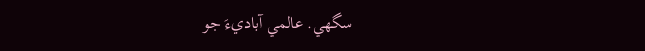سگهي. عالمي آباديءَ جو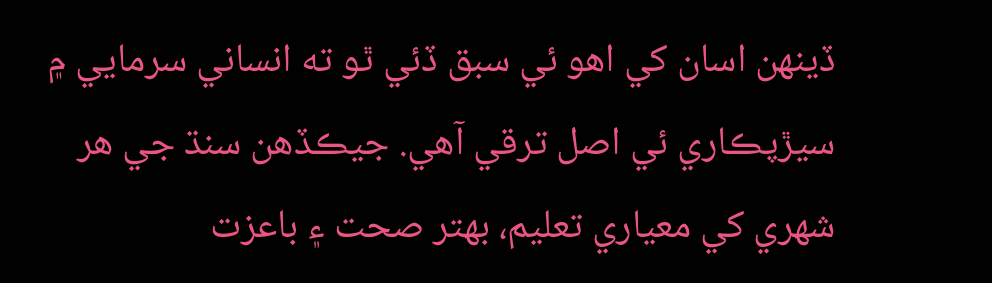ڏينهن اسان کي اهو ئي سبق ڏئي ٿو ته انساني سرمايي ۾ سيڙپڪاري ئي اصل ترقي آهي. جيڪڏهن سنڌ جي هر شهري کي معياري تعليم، بهتر صحت ۽ باعزت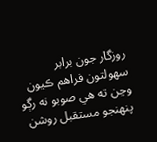روزگار جون برابر سهولتون فراهم ڪيون وڃن ته هي صوبو نه رڳو پنهنجو مستقبل روشن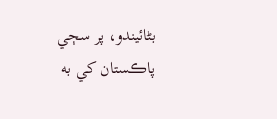بڻائيندو، پر سڄي پاڪستان کي به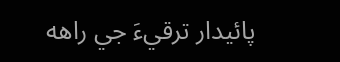پائيدار ترقيءَ جي راهه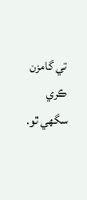تي گامزن ڪري سگهي ٿو.